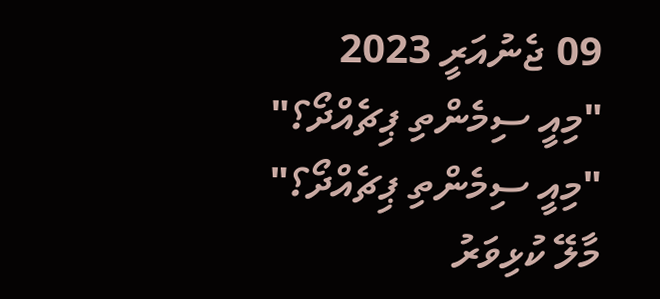09 ޖެނުއަރީ 2023
"މިއީ ސިމެންތި ޕިޗެއްދޯ؟"
"މިއީ ސިމެންތި ޕިޗެއްދޯ؟"
މާލޭ ކުޅިވަރު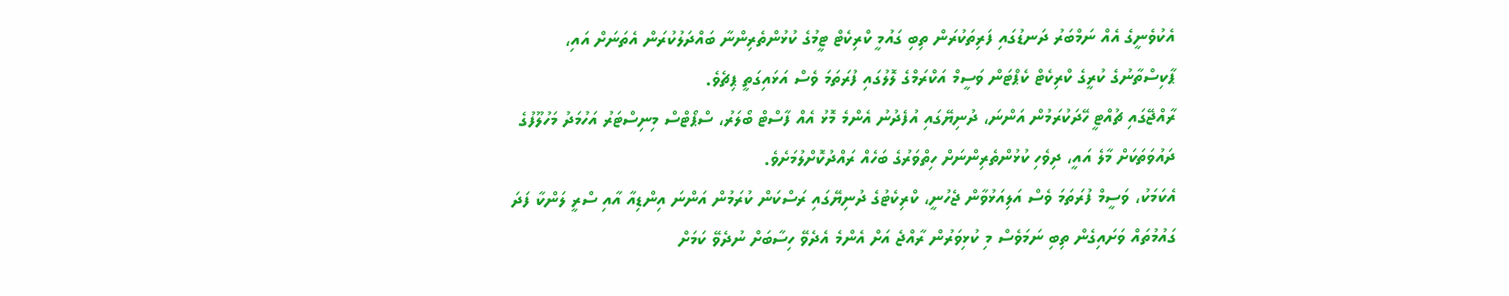އެކުވެނީގެ އެއް ނަމްބަރު ދަނޑުގައި ފަރިތަކުރަން ތިބި ގައުމީ ކްރިކެޓް ޓީމުގެ ކުޅުންތެރިންނާ ބައްދަލުކުރަން އެތަނަށް އައި، ޕާކިސްތާނުގެ ކުރީގެ ކްރިކެޓް ކެޕްޓަން ވަސީމް އަކްރަމްގެ ލޮލުގައި ފުރަތަމަ ވެސް އަޅައިގަތީ ޕިޗެވެ.
ރާއްޖޭގައި ޗުއްޓީ ހޭދަކުރަމުން އަންނަ، ދުނިޔޭގައި އުފެދުނު އެންމެ މޮޅު އެއް ފާސްޓް ބޯލަރު، ސްޕޯޓްސް މިނިސްޓަރު އަހުމަދު މަހުލޫފުގެ ދައުވަތަކަށް މާލެ އައީ، ދިވެހި ކުޅުންތެރިންނަށް ހިތްވަރުގެ ބަހެއް ރައްދުކޮށްލުމަށެވެ.
އެކަމަކު، ވަސީމް ފުރަތަމަ ވެސް އަލިއަޅުވާން ޖެހުނީ، ކްރިކެޓުގެ ދުނިޔޭގައި ރަސްކަން ކުރަމުން އަންނަ އިންޑިއާ އާއި ސްރީ ލަންކާ ފަދަ ގައުމުތައް ވަށައިގެން ތިބި ނަމަވެސް މި ކުޅިވަރުން ރާއްޖެ އަށް އެންމެ އެދެވޭ ހިސާބަށް ނުދެވޭ ކަމަށް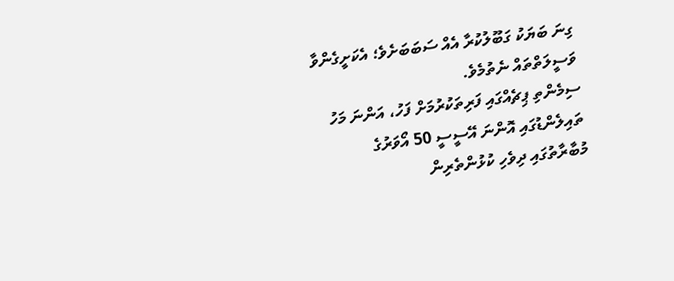ގިނަ ބަޔަކު ގަބޫލުކުރާ އެއް ސަބަބަށެވެ؛ އެކަށީގެންވާ ވަސީލަތްތައް ނެތުމެވެ.
ސިމެންތި ޕިޗެއްގައި ފަރިތަކުރުމަށް ފަހު، އަންނަ މަހު ތައިލެންޑުގައި އޮންނަ އޭސީސީ 50 އޯވަރުގެ މުބާރާތުގައި ދިވެހި ކުޅުންތެރިން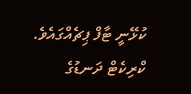ކުޅޭނީ ޓާފް ޕިޗެއްގައެވެ. ކްރިކެޓް ދަނޑުގެ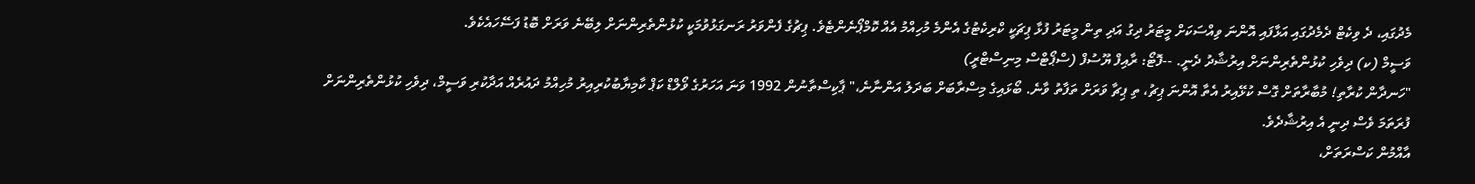މެދުގައި، ދެ ވިކެޓް ދެމެދުގައި އަޅާފައި އޮންނަ ވިއްސަކަށް މީޓަރު ދިގު އަދި ތިން މީޓަރު ފުޅާ ޕިޗަކީ ކްރިކެޓުގެ އެންމެ މުހިއްމު އެއް ކޮމްޕޯނެންޓެވެ. ޕިޗުގެ ފެންވަރު ރަނގަޅުވުމަކީ ކުޅުންތެރިންނަށް ލިބޭނެ ވަރަށް ބޮޑު ފަސޭހައެކެވެ.
ވަސީމް (ކ) ދިވެހި ކުޅުންތެރިންނަށް އިރުޝާދު ދެނީ. --ފޮޓޯ: ރާއިފް ޔޫސުފް (ސްޕޯޓްސް މިނިސްޓްރީ)
"ހަނދާން ކުރާތި! މުބާރާތަށް ގޮސް ކުޅޭއިރު އެތާ އޮންނަ ޕިޗު، ތި ޕިޗާ ވަރަށް ތަފާތު ވާނެ. ބޯޅައިގެ މިސްރާބަށް ބަދަލު އަންނާނެ،" ޕާކިސްތާނުން 1992 ވަނަ އަހަރުގެ ވޯލްޑް ކަޕް ކާމިޔާބުކުރިއިރު މުހިއްމު ދައުރެއް އަދާކުރި ވަސީމް، ދިވެހި ކުޅުންތެރިންނަށް ފުރަތަމަ ވެސް ދިނީ އެ އިރުޝާދެވެ.
އާއްމުން ކަސްރަތަށް،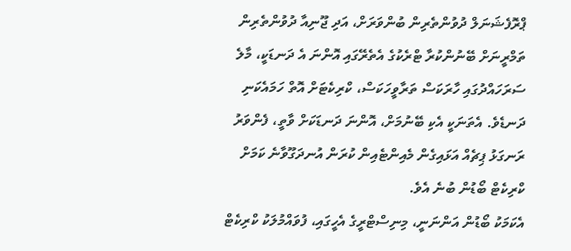ޕްރޮފެޝަނަލް ދުވުންތެރިން ބުންވަރަށް، އަދި ޖޫނިއާ ދުވުންތެރިން ތަމްރީނަށް ބޭނުންކުރާ ޓްރެކުގެ އެތެރޭގައި އޮންނަ އެ ދަނޑަކީ، މާލެ ސަރަހައްދުގައި ހާރަކަސް ތަރާވީހަކަސް، ކްރިކެޓަށް އޮތް ހަމައެކަނި ދަނޑެވެ. އެތަނަކީ އެކި ބޭނުމަށް، އޮންނަ ދަނޑަކަށް ވާތީ، ފެންވަރު ރަނގަޅު ޕިޗެއް އަޅައިގެން މެއިންޓެއިން ކުރަން އުނދަގޫވާނެ ކަމަށް ކްރިކެޓް ބޯޑުން ބުނެ އެވެ.
އެކަމަކު ބޯޑުން އަންނަނީ، މިނިސްޓްރީގެ އެހީގައި، ފުވައްމުލަކު ކްރިކެޓް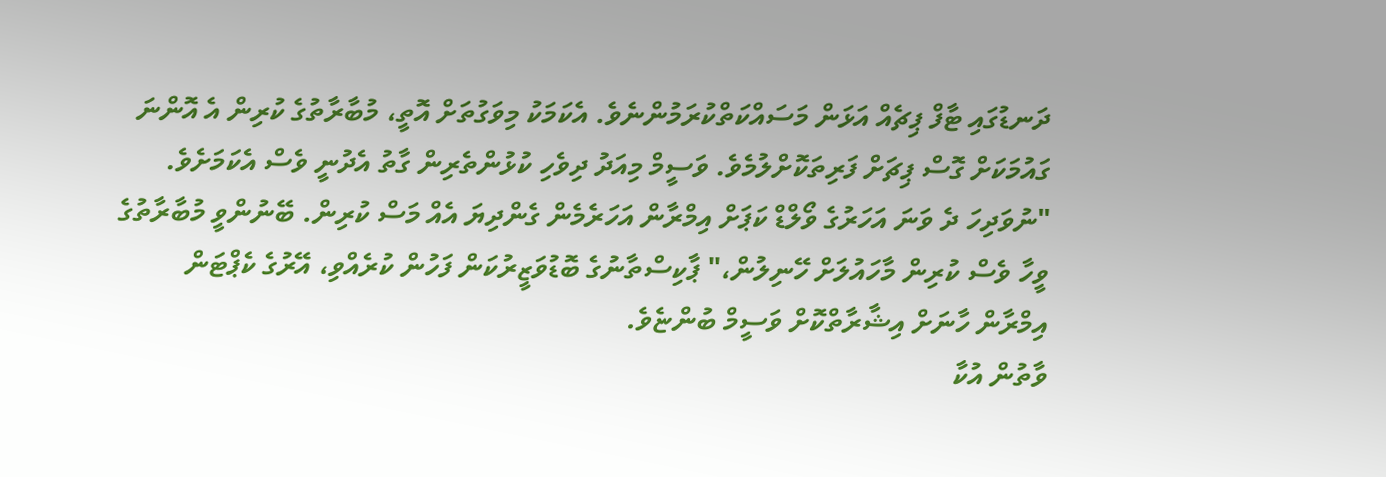ދަނޑުގައި ޓާފް ޕިޗެއް އަޅަން މަސައްކަތްކުރަމުންނެވެ. އެކަމަކު މިވަގުތަށް އޮތީ، މުބާރާތުގެ ކުރިން އެ އޮންނަ ގައުމަކަށް ގޮސް ޕިޗަށް ފަރިތަކޮށްލުމެވެ. ވަސީމް މިއަދު ދިވެހި ކުޅުންތެރިން ގާތު އެދުނީ ވެސް އެކަމަށެވެ.
"ނުވަދިހަ ދެ ވަނަ އަހަރުގެ ވޯލްޑް ކަޕަށް އިމްރާން އަހަރެމެން ގެންދިޔަ އެއް މަސް ކުރިން. ބޭނުންވީ މުބާރާތުގެ ވީހާ ވެސް ކުރިން މާހައުލަށް ހޭނިލުން،" ޕާކިސްތާނުގެ ބޮޑުވަޒީރުކަން ފަހުން ކުރެއްވި، އޭރުގެ ކެޕްޓަން އިމްރާން ހާނަށް އިޝާރާތްކޮށް ވަސީމް ބުންޏެވެ.
ވާތުން އުކާ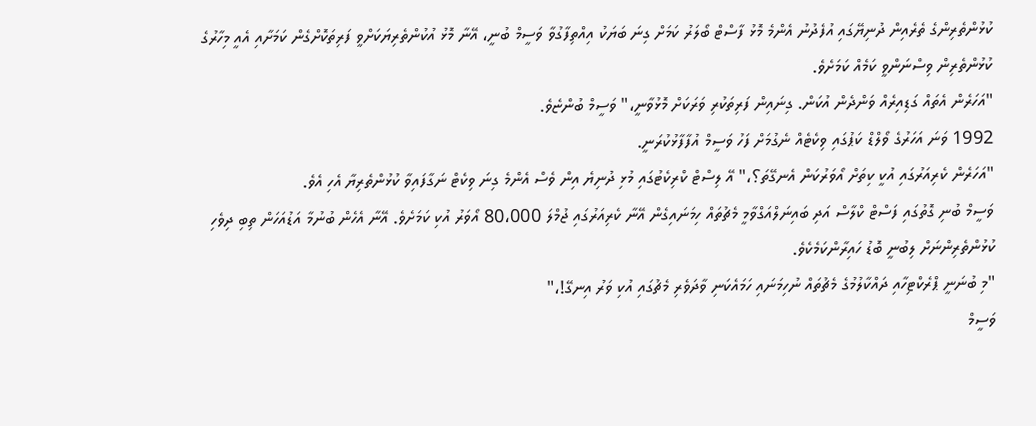ކުޅުންތެރިންގެ ތެރެއިން ދުނިޔޭގައި އުފެދުނު އެންމެ މޮޅު ފާސްޓް ބޯލަރު ކަމަށް ގިނަ ބަޔަކު އިއްތިފާގުވާ ވަސީމް ބުނީ، އޭނާ މޮޅު އުކުންތެރިޔަކަށްވީ ފަރިތަކޮށްގެން ކަމަށާއި އެއީ މިހާރުގެ ކުޅުންތެރިން ވިސްނަންވީ ކަމެއް ކަމަށެވެ.
"އަހަރެން އެތައް ގަޑިއިރެއް ވަންދެން އުކަން. ގިނައިން ފަރިތަކުރި ވަރަކަށް މޮޅުވާނީ،" ވަސީމް ބުންޏެވެ.
1992 ވަނަ އަހަރުގެ ވޯލްޑް ކަޕުގައި ވިކެޓެއް ނެގުމަށް ފަހު ވަސީމް އުފާފާޅުކުރަނީ.
"އަހަރެން ކެރިއަރުގައި އުކީ ކިތަށް އޯވަރުކަން އެނގޭތަ؟،" އޭ ލިސްޓް ކްރިކެޓުގައި މުޅި ދުނިޔެ އިން ވެސް އެންމެ ގިނަ ވިކެޓް ނަގާފައިވާ ކުޅުންތެރިޔާ އެހި އެވެ.
ވަސީމް ބުނި ގޮތުގައި ފަސްޓް ކްލާސް އަދި ބައިނަލްއަގްވާމީ މެޗުތައް ހިމަނައިގެން އޭނާ ކެރިއަރުގައި ޖުމްލަ 80،000 އޯވަރު އުކި ކަމަށެވެ. އޭނާ އެހެން ބުނުމާ އަޑުއަހަން ތިބި ދިވެހި ކުޅުންތެރިންނަށް ލިބުނީ ބޮޑު ހައިރާންކަމެކެވެ.
"މި ބުނަނީ ޕްރެކްޓިހާއި ދައްކާލުމުގެ މެޗުތައް ނުހިމަނައި ހަމައެކަނި ވާދަވެރި މެޗުގައި އުކި ވަރު އިނގޭ!،"
ވަސީމް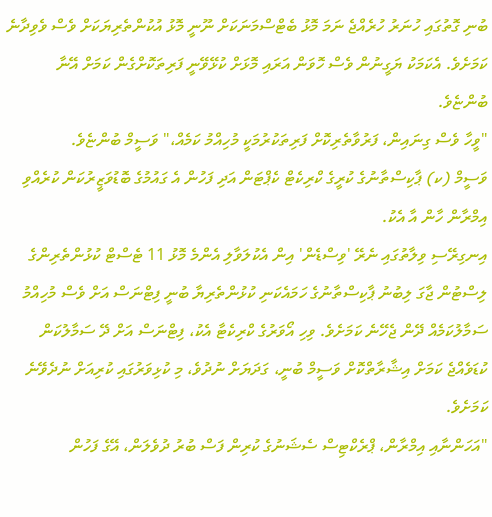ބުނި ގޮތުގައި ހުނަރު ހުރެއްޖެ ނަމަ މޮޅު ބެޓްސްމަނަކަށް ނޫނީ މޮޅު އުކުންތެރިޔަކަށް ވެސް ވެވިދާނެ ކަމަށެވެ. އެކަމަކު ޔަގީނުން ވެސް ހޮވަން އަރައި މޮޅަށް ކުޅޭވޭނީ ފަރިތަކޮށްގެން ކަމަށް އޭނާ ބުންޏެވެ.
"ވީހާ ވެސް ގިނައިން، ފަރުވާތެރިކޮށް ފަރިތަކުރުމަކީ މުހިއްމު ކަމެއް،" ވަސީމް ބުންޏެވެ.
ވަސީމް (ކ) ޕާކިސްތާނުގެ ކުރީގެ ކްރިކެޓް ކެޕްޓަން އަދި ފަހުން އެ ގައުމުގެ ބޮޑުވަޒީރުކަން ކުރެއްވި އިމްރާން ހާން އާ އެކު.
އިނގިރޭސި ވިލާތުގައި ނެރޭ 'ވިސްޑެން' އިން އެކުލަވާލި އެންމެ މޮޅު 11 ޓެސްޓް ކުޅުންތެރިންގެ ލިސްޓުން ޖާގަ ލިބުނު ޕާކިސްތާނުގެ ހަމައެކަނި ކުޅުންތެރިޔާ ބުނީ ފިޓްނަސް އަށް ވެސް މުހިއްމު ސަމާލުކަމެއް ދޭން ޖެހޭނެ ކަމަށެވެ. ވިހި އޯވަރުގެ ކްރިކެޓާ އެކު، ފިޓްނަސް އަށް ދޭ ސަމާލުކަން ކުޑަވެއްޖެ ކަމަށް އިޝާރާތްކޮށް ވަސީމް ބުނީ، ގަދަޔަށް ނުދުވެ، މި ކުޅިވަރުގައި ކުރިއަށް ނުދެވޭނެ ކަމަށެވެ.
"އަހަންނާއި އިމްރާން، ޕްރެކްޓިސް ސެޝަނުގެ ކުރިން ފަސް ބުރު ދުވެލަން، އޭގެ ފަހުން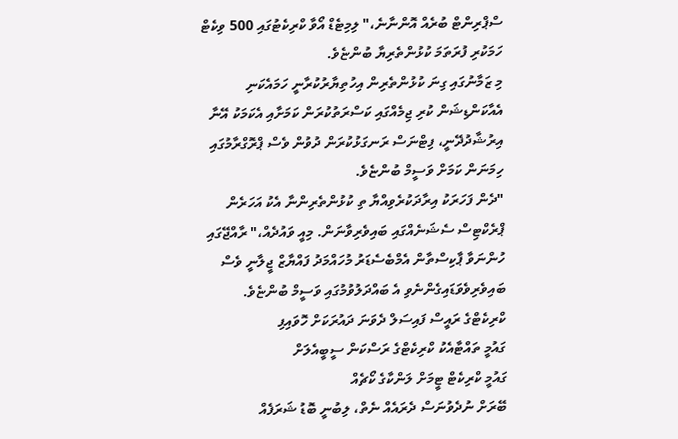ސްޕްރިންޓް ބުރެއް އޮންނާނެ،" ލިމިޓެޑް އޯވާ ކްރިކެޓުގައި 500 ވިކެޓް ހަމަކުރި ފުރަތަމަ ކުޅުންތެރިޔާ ބުންޏެވެ.
މި ޒަމާނުގައި ގިނަ ކުޅުންތެރިން އިހުތިޔާރުކުރާނީ ހަމައެކަނި އެއާކަންޑިޝަން ކުރި ޖިމެއްގައި ކަސްރަތުކުރަން ކަމަށާއި އެކަމަކު އޭނާ އިރުޝާދުދޭނީ، ފިޓްނަސް ރަނގަޅުކުރަން ދުވުން ވެސް ޕްރޮގްރާމުގައި ހިމަނަން ކަމަށް ވަސީމް ބުންޏެވެ.
"ދެން ފަހަރަކު އިރާދަކުރެވިއްޔާ ތި ކުޅުންތެރިންނާ އެކު އަހަރެން ޕްރެކްޓިސް ސެޝަނެއްގައި ބައިވެރިވާނަން. މިއީ ވައުދެއް،" ރާއްޖޭގައި ހުންނަވާ ޕާކިސްތާން އެމްބެސެޑަރު މުހައްމަދު ފައްޔާޒް ޖީލާނީ ވެސް ބައިވެރިވެވަޑައިގެންނެވި އެ ބައްދަލުވުމުގައި ވަސީމް ބުންޏެވެ.
ކްރިކެޓްގެ ރައީސް ފައިސަލް ދެވަނަ ދައުރަކަށް ހޮވައިފި
ގައުމީ ތައްޓާއެކު ކްރިކެޓްގެ ރަސްކަން ސީބީއެލަށް
ގައުމީ ކްރިކެޓް ޓީމަށް ލަންކާގެ ކޯޗެއް
ބޭރަށް ނުދެވުނަސް ދެރައެއް ނެތް، ލިބުނީ ބޮޑު ޝަރަފެއް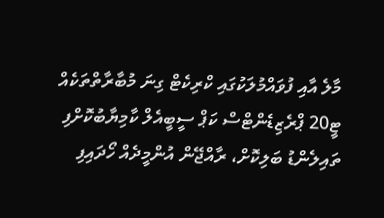މާލެ އާއި ފުވައްމުލަކުގައި ކްރިކެޓް ގިނަ މުބާރާތްތަކެއް
ޓީ20 ޕްރެޒިޑެންޓްސް ކަޕް ސީބީއެލް ކާމިޔާބުކޮށްފި
ތައިލެންޑު ބަލިކޮށް، ރާއްޖޭން އުންމީދެއް ހޯދައިފި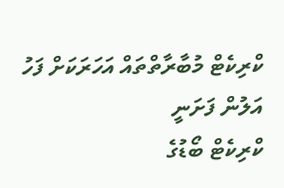ކްރިކެޓް މުބާރާތްތައް އަހަރަކަށް ފަހު އަލުން ފަށަނީ
ކްރިކެޓް ބޯޑުގެ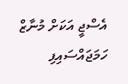އެސްޖީ އަކަށް މުނާޒް ހަމަޖައްސައިފި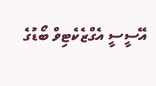އޭސީސީ އެގްޒެކެޓިވް ބޯޑުގެ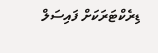ޑިރެކްޓަރަކަށް ފައިސަލް